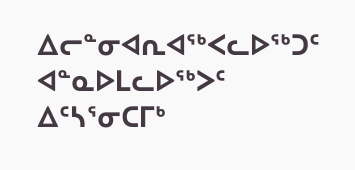ᐃᓕᓐᓂᐊᕆᐊᖅᐸᓚᐅᖅᑐᑦ ᐊᓐᓇᐅᒪᓚᐅᖅᐳᑦ ᐃᑦᓴᕐᓂᑕᒥᒃ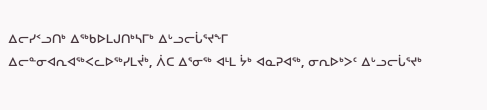ᐃᓕᓯᑉᓗᑎᒃ ᐃᖅᑲᐅᒪᒍᑎᒃᓴᒥᒃ ᐃᒡᓗᓕᒑᕐᔪᖕᒥ
ᐃᓕᓐᓂᐊᕆᐊᖅᐸᓚᐅᖅᓯᒪᔫᒃ, ᐲᑕ ᐃᕐᓂᖅ ᐊᒻᒪ ᔮᒃ ᐊᓇᕈᐊᖅ, ᓂᕆᐅᒃᐳᑦ ᐃᒡᓗᓕᒑᕐᔪᒃ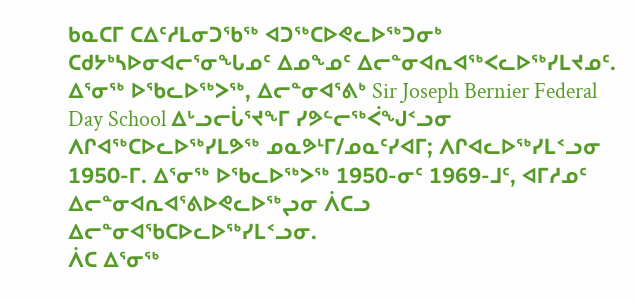ᑲᓇᑕᒥ ᑕᐃᑦᓱᒪᓂᑐᖃᖅ ᐊᑐᖅᑕᐅᕙᓚᐅᖅᑐᓂᒃ ᑕᑯᔭᒃᓴᐅᓂᐊᓕᕐᓂᖓᓄᑦ ᐃᓄᖕᓄᑦ ᐃᓕᓐᓂᐊᕆᐊᖅᐸᓚᐅᖅᓯᒪᔪᓄᑦ.
ᐃᕐᓂᖅ ᐅᖃᓚᐅᖅᐳᖅ, ᐃᓕᓐᓂᐊᕐᕕᒃ Sir Joseph Bernier Federal Day School ᐃᒡᓗᓕᒑᕐᔪᖕᒥ ᓯᕗᓪᓕᖅᐹᖑᑉᓗᓂ ᐱᒋᐊᖅᑕᐅᓚᐅᖅᓯᒪᕗᖅ ᓄᓇᕗᒻᒥ/ᓄᓇᑦᓯᐊᒥ; ᐱᒋᐊᓚᐅᖅᓯᒪᑉᓗᓂ 1950-ᒥ. ᐃᕐᓂᖅ ᐅᖃᓚᐅᖅᐳᖅ 1950-ᓂᑦ 1969-ᒧᑦ, ᐊᒥᓱᓄᑦ ᐃᓕᓐᓂᐊᕆᐊᕐᕕᐅᕙᓚᐅᖅᖢᓂ ᐲᑕᓗ ᐃᓕᓐᓂᐊᖃᑕᐅᓚᐅᖅᓯᒪᑉᓗᓂ.
ᐲᑕ ᐃᕐᓂᖅ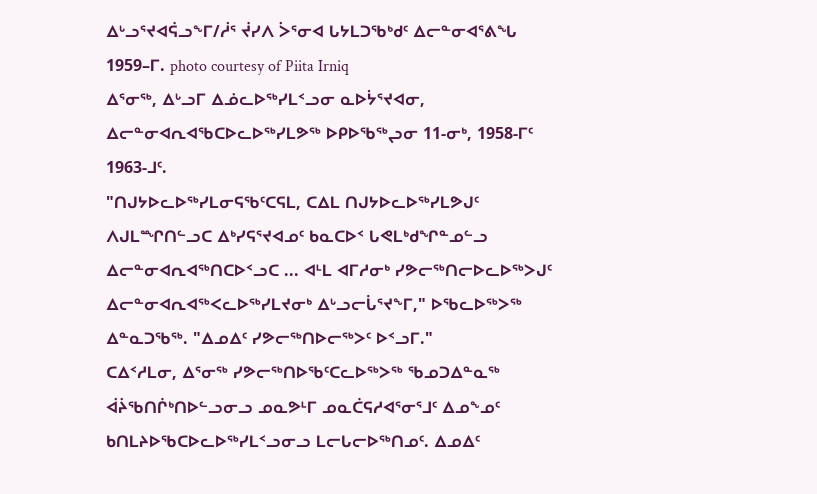ᐃᒡᓗᕐᔪᐊᕌᓗᖕᒥ/ᓲᕐ ᔫᓯᐱ ᐴᕐᓂᐊ ᒐᔭᒪᑐᖃᒃᑯᑦ ᐃᓕᓐᓂᐊᕐᕕᖓ 1959–ᒥ. photo courtesy of Piita Irniq
ᐃᕐᓂᖅ, ᐃᒡᓗᒥ ᐃᓅᓚᐅᖅᓯᒪᑉᓗᓂ ᓇᐅᔮᕐᔪᐊᓂ, ᐃᓕᓐᓂᐊᕆᐊᖃᑕᐅᓚᐅᖅᓯᒪᕗᖅ ᐅᑭᐅᖃᖅᖢᓂ 11-ᓂᒃ, 1958-ᒥᑦ 1963-ᒧᑦ.
"ᑎᒍᔭᐅᓚᐅᖅᓯᒪᓂᕋᖃᑦᑕᕋᒪ, ᑕᐃᒪ ᑎᒍᔭᐅᓚᐅᖅᓯᒪᕗᒍᑦ ᐱᒍᒪᙱᑎᓪᓗᑕ ᐃᒃᓯᕋᕐᔪᐊᓄᑦ ᑲᓇᑕᐅᑉ ᒐᕙᒪᒃᑯᖏᓐᓄᓪᓗ ᐃᓕᓐᓂᐊᕆᐊᖅᑎᑕᐅᑉᓗᑕ ... ᐊᒻᒪ ᐊᒥᓱᓂᒃ ᓯᕗᓕᖅᑎᓕᐅᓚᐅᖅᐳᒍᑦ ᐃᓕᓐᓂᐊᕆᐊᖅᐸᓚᐅᖅᓯᒪᔪᓂᒃ ᐃᒡᓗᓕᒑᕐᔪᖕᒥ," ᐅᖃᓚᐅᖅᐳᖅ ᐃᓐᓇᑐᖃᖅ. "ᐃᓄᐃᑦ ᓯᕗᓕᖅᑎᐅᓕᖅᐳᑦ ᐅᑉᓗᒥ."
ᑕᐃᑉᓱᒪᓂ, ᐃᕐᓂᖅ ᓯᕗᓕᖅᑎᐅᖃᑦᑕᓚᐅᖅᐳᖅ ᖃᓄᑐᐃᓐᓇᖅ ᐋᔩᖃᑎᒌᒃᑎᐅᓪᓗᓂᓗ ᓄᓇᕗᒻᒥ ᓄᓇᑖᕋᓱᐊᕐᓂᕐᒧᑦ ᐃᓄᖕᓄᑦ ᑲᑎᒪᔨᐅᖃᑕᐅᓚᐅᖅᓯᒪᑉᓗᓂᓗ ᒪᓕᒐᓕᐅᖅᑎᓄᑦ. ᐃᓄᐃᑦ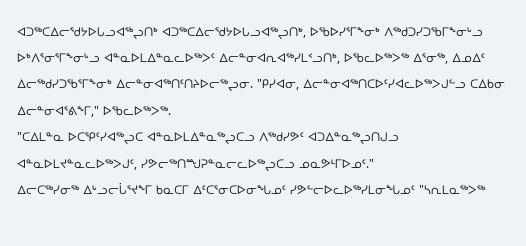ᐊᑐᖅᑕᐃᓕᖁᔭᐅᒐᓗᐊᖅᖢᑎᒃ ᐊᑐᖅᑕᐃᓕᖁᔭᐅᒐᓗᐊᖅᖢᑎᒃ, ᐅᖃᐅᓯᕐᒥᖕᓂᒃ ᐱᖅᑯᑐᓯᑐᖃᒥᖕᓂᒡᓗ ᐅᒃᐱᕐᓂᕐᒥᖕᓂᒡᓗ ᐊᓐᓇᐅᒪᐃᓐᓇᓚᐅᖅᐳᑦ ᐃᓕᓐᓂᐊᕆᐊᖅᓯᒪᑉᓗᑎᒃ, ᐅᖃᓚᐅᖅᐳᖅ ᐃᕐᓂᖅ, ᐃᓄᐃᑦ ᐃᓕᖅᑯᓯᑐᖃᕐᒥᖕᓂᒃ ᐃᓕᓐᓂᐊᖅᑎᑦᑎᔨᐅᓕᖅᖢᓂ. "ᑭᓯᐊᓂ, ᐃᓕᓐᓂᐊᖅᑎᑕᐅᑦᓯᐊᓚᐅᖅᐳᒍᓪᓗ ᑕᐃᑲᓂ ᐃᓕᓐᓂᐊᕐᕕᖕᒥ," ᐅᖃᓚᐅᖅᐳᖅ.
"ᑕᐃᒪᓐᓇ ᐅᑕᕿᑦᓯᐊᖅᖢᑕ ᐊᓐᓇᐅᒪᐃᓐᓇᖅᖢᑕᓗ ᐱᖅᑯᓯᕗᑦ ᐊᑐᐃᓐᓇᖅᖢᑎᒍᓗ ᐊᓐᓇᐅᒪᔪᓐᓇᓚᐅᖅᐳᒍᑦ, ᓯᕗᓕᖅᑎᙳᕈᓐᓇᓕᓚᐅᖅᖢᑕᓗ ᓄᓇᕗᒻᒥᐅᓄᑦ."
ᐃᓕᑕᖅᓯᓂᖅ ᐃᒡᓗᓕᒑᕐᔪᖕᒥ ᑲᓇᑕᒥ ᐃᑦᑕᕐᓂᑕᐅᓂᖓᓄᑦ ᓯᕗᓪᓕᐅᓚᐅᖅᓯᒪᓂᖓᓄᑦ "ᓴᕆᒪᓇᖅᐳᖅ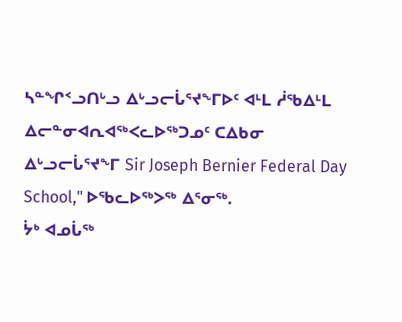ᓴᓐᖏᑉᓗᑎᒡᓗ ᐃᒡᓗᓕᒑᕐᔪᖕᒥᐅᑦ ᐊᒻᒪ ᓲᖃᐃᒻᒪ ᐃᓕᓐᓂᐊᕆᐊᖅᐸᓚᐅᖅᑐᓄᑦ ᑕᐃᑲᓂ ᐃᒡᓗᓕᒑᕐᔪᖕᒥ Sir Joseph Bernier Federal Day School," ᐅᖃᓚᐅᖅᐳᖅ ᐃᕐᓂᖅ.
ᔮᒃ ᐊᓄᒑᖅ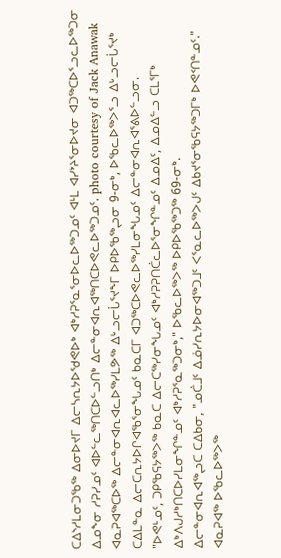ᑕᐃᔅᓱᒪᓂᑐᖃᖅ ᐃᓂᐅᔪᒥ ᐃᓕᓴᕆᔭᐅᖁᕙᐅᒃ ᐊᒃᓱᕈᕐᓇᕐᓂᐅᓚᐅᖅᑐᓄᑦ ᐊᒻᒪ ᐊᓯᔾᔨᕐᓂᐅᔪᓂ ᐊᑐᖅᑕᐅᕐᓗᓚᐅᖅᑐᓂ ᐃᓄᖕᓂ ᓱᕈᓯᓄᑦ ᐊᐅᓪᓚᖅᑎᑕᐅᓪᓗᑎᒃ ᐃᓕᓐᓂᐊᕆᐊᖅᑎᑕᐅᕙᓚᐅᖅᑐᓄᑦ. photo courtesy of Jack Anawak
ᐊᓇᕈᐊᖅᑕᐅᖅ ᐃᓕᓐᓂᐊᕆᐊᓚᐅᖅᓯᒪᕗᖅ ᐃᒡᓗᓕᒑᕐᔪᖕᒥ ᐅᑭᐅᖃᖅᖢᓂ 9-ᓂᒃ, ᐅᖃᓚᐅᖅᐳᕐᓗ ᐃᒡᓗᓕᒑᕐᔪᒃ ᑕᐃᒪᓐᓇ ᐃᓕᑕᕆᔭᐅᒋᐊᖃᕐᓂᖓᓄᑦ ᑲᓇᑕᒥ ᐊᑐᖅᑕᐅᕙᓚᐅᖅᓯᒪᓂᖓᓄᑦ ᐃᓕᓐᓂᐊᕆᐊᕐᕕᐅᓪᓗᓂ.
"ᐅᕙᒻᓄᑦ, ᑐᑭᖃᕋᔭᖅᐳᖅ ᑲᓇᑕ ᐃᓕᑕᖅᓯᓂᖓᓄᑦ ᐊᒃᓱᕈᕈᑎᑖᓚᐅᕐᓂᖏᓐᓄᑦ ᐃᓄᐃᑦ, ᐃᓄᐃᓪᓗ ᑕᒪᕐᒥᒃ ᐃᒃᐱᒍᓱᒃᑎᑕᐅᓯᒪᓂᖏᓐᓄᑦ ᐊᒃᓱᕈᕐᓇᖅᑐᓂᒃ," ᐅᖃᓚᐅᖅᐳᖅ ᐅᑭᐅᖃᖅᑐᖅ 69-ᓂᒃ.
ᐃᓕᓐᓂᐊᕆᐊᖅᖢᑕ ᑕᐃᑲᓂ, "ᓄᑖᒧᑦ ᐃᓅᓯᕆᔭᐅᓂᐊᖅᑐᒧᑦ ᐸᕐᓇᓚᐅᖅᐳᒍᑦ ᐃᑲᔪᕐᓂᖃᕋᔭᖅᑐᒥᒃ ᐅᕙᑉᑎᓐᓄᑦ."
ᐊᓇᕈᐊᖅ ᐅᖃᓚᐅᖅᐳᖅ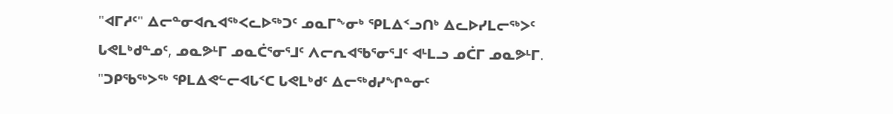"ᐊᒥᓱᑦ" ᐃᓕᓐᓂᐊᕆᐊᖅᐸᓚᐅᖅᑐᑦ ᓄᓇᒥᖕᓂᒃ ᕿᒪᐃᑉᓗᑎᒃ ᐃᓚᐅᓯᒪᓕᖅᐳᑦ ᒐᕙᒪᒃᑯᓐᓄᑦ, ᓄᓇᕗᒻᒥ ᓄᓇᑖᕐᓂᕐᒧᑦ ᐱᓕᕆᐊᖃᕐᓂᕐᒧᑦ ᐊᒻᒪᓗ ᓄᑖᒥ ᓄᓇᕗᒻᒥ.
"ᑐᑭᖃᖅᐳᖅ ᕿᒪᐃᕙᓪᓕᐊᒐᑉᑕ ᒐᕙᒪᒃᑯᑦ ᐃᓕᖅᑯᓯᖏᓐᓂᑦ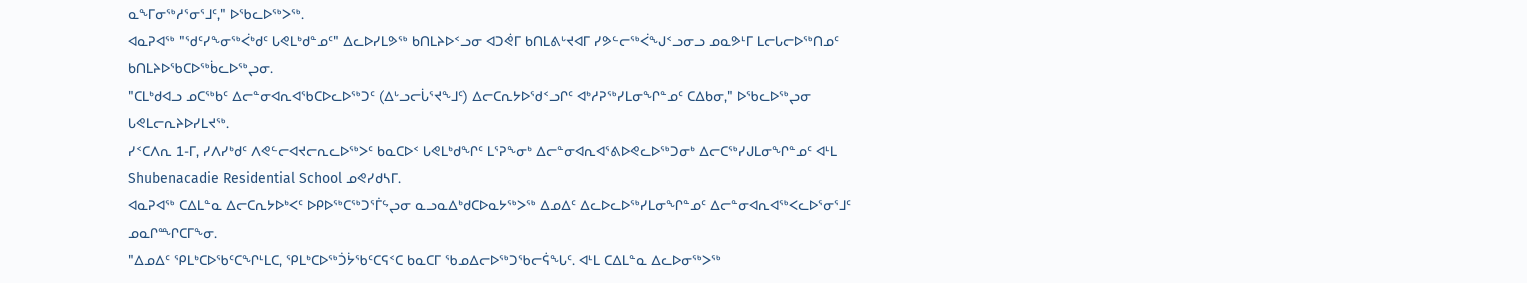ᓇᖕᒥᓂᖅᓱᕐᓂᕐᒧᑦ," ᐅᖃᓚᐅᖅᐳᖅ.
ᐊᓇᕈᐊᖅ "ᖁᑦᓯᖕᓂᖅᐹᒃᑯᑦ ᒐᕙᒪᒃᑯᓐᓄᑦ" ᐃᓚᐅᓯᒪᕗᖅ ᑲᑎᒪᔨᐅᑉᓗᓂ ᐊᑐᕚᒥ ᑲᑎᒪᕕᒡᔪᐊᒥ ᓯᕗᓪᓕᖅᐹᖑᑉᓗᓂᓗ ᓄᓇᕗᒻᒥ ᒪᓕᒐᓕᐅᖅᑎᓄᑦ ᑲᑎᒪᔨᐅᖃᑕᐅᖅᑳᓚᐅᖅᖢᓂ.
"ᑕᒪᒃᑯᐊᓗ ᓄᑕᖅᑲᑦ ᐃᓕᓐᓂᐊᕆᐊᖃᑕᐅᓚᐅᖅᑐᑦ (ᐃᒡᓗᓕᒑᕐᔪᖕᒧᑦ) ᐃᓕᑕᕆᔭᐅᖁᑉᓗᒋᑦ ᐊᒃᓱᕈᖅᓯᒪᓂᖏᓐᓄᑦ ᑕᐃᑲᓂ," ᐅᖃᓚᐅᖅᖢᓂ ᒐᕙᒪᓕᕆᔨᐅᓯᒪᔪᖅ.
ᓯᑉᑕᐱᕆ 1-ᒥ, ᓯᐱᓯᒃᑯᑦ ᐱᕙᓪᓕᐊᔪᓕᕆᓚᐅᖅᐳᑦ ᑲᓇᑕᐅᑉ ᒐᕙᒪᒃᑯᖏᑦ ᒪᕐᕈᖕᓂᒃ ᐃᓕᓐᓂᐊᕆᐊᕐᕕᐅᕙᓚᐅᖅᑐᓂᒃ ᐃᓕᑕᖅᓯᒍᒪᓂᖏᓐᓄᑦ ᐊᒻᒪ Shubenacadie Residential School ᓄᕙᓯᑯᓴᒥ.
ᐊᓇᕈᐊᖅ ᑕᐃᒪᓐᓇ ᐃᓕᑕᕆᔭᐅᒃᐸᑦ ᐅᑭᐅᖅᑕᖅᑐᕐᒦᖦᖢᓂ ᓇᓗᓇᐃᒃᑯᑕᐅᓇᔭᖅᐳᖅ ᐃᓄᐃᑦ ᐃᓚᐅᓚᐅᖅᓯᒪᓂᖏᓐᓄᑦ ᐃᓕᓐᓂᐊᕆᐊᖅᐸᓚᐅᕐᓂᕐᒧᑦ ᓄᓇᒋᙱᑕᒥᖕᓂ.
"ᐃᓄᐃᑦ ᕿᒪᒃᑕᐅᖃᑦᑕᖏᒻᒪᑕ, ᕿᒪᒃᑕᐅᖅᑑᔮᖃᑦᑕᕋᑉᑕ ᑲᓇᑕᒥ ᖃᓄᐃᓕᐅᖅᑐᖃᓕᕌᖓᑦ. ᐊᒻᒪ ᑕᐃᒪᓐᓇ ᐃᓚᐅᓂᖅᐳᖅ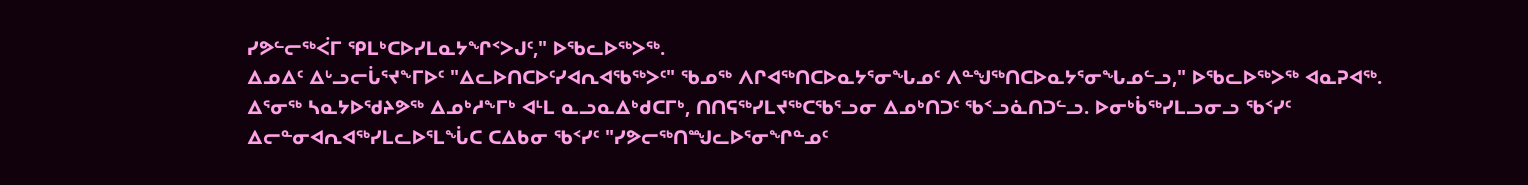ᓯᕗᓪᓕᖅᐹᒥ ᕿᒪᒃᑕᐅᓯᒪᓇᔭᖏᑉᐳᒍᑦ," ᐅᖃᓚᐅᖅᐳᖅ.
ᐃᓄᐃᑦ ᐃᒡᓗᓕᒑᕐᔪᖕᒥᐅᑦ "ᐃᓚᐅᑎᑕᐅᑦᓯᐊᕆᐊᖃᖅᐳᑦ" ᖃᓄᖅ ᐱᒋᐊᖅᑎᑕᐅᓇᔭᕐᓂᖓᓄᑦ ᐱᓐᖑᖅᑎᑕᐅᓇᔭᕐᓂᖓᓄᓪᓗ," ᐅᖃᓚᐅᖅᐳᖅ ᐊᓇᕈᐊᖅ.
ᐃᕐᓂᖅ ᓴᓇᔭᐅᖁᔨᕗᖅ ᐃᓄᒃᓱᖕᒥᒃ ᐊᒻᒪ ᓇᓗᓇᐃᒃᑯᑕᒥᒃ, ᑎᑎᕋᖅᓯᒪᔪᖅᑕᖃᕐᓗᓂ ᐃᓄᒃᑎᑐᑦ ᖃᑉᓗᓈᑎᑐᓪᓗ. ᐅᓂᒃᑳᖅᓯᒪᓗᓂᓗ ᖃᑉᓯᑦ ᐃᓕᓐᓂᐊᕆᐊᖅᓯᒪᓚᐅᕐᒪᖔᑕ ᑕᐃᑲᓂ ᖃᑉᓯᑦ "ᓯᕗᓕᖅᑎᙳᓚᐅᕐᓂᖏᓐᓄᑦ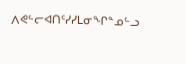ᐱᕙᓪᓕᐊᑎᑦᓯᓯᒪᓂᖏᓐᓄᓪᓗ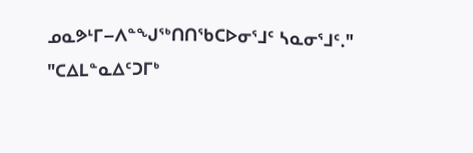ᓄᓇᕗᒻᒥ–ᐱᓐᖑᖅᑎᑎᖃᑕᐅᓂᕐᒧᑦ ᓴᓇᓂᕐᒧᑦ."
"ᑕᐃᒪᓐᓇᐃᑦᑐᒥᒃ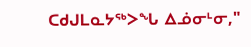ᑕᑯᒍᒪᓇᔭᖅᐳᖓ ᐃᓅᓂᒻᓂ,"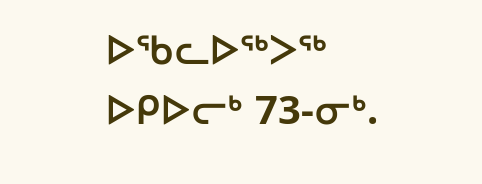ᐅᖃᓚᐅᖅᐳᖅ ᐅᑭᐅᓕᒃ 73-ᓂᒃ.